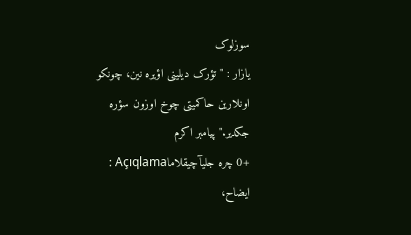سوزلوک
یازار : " تؤرک دیلینی اؤیره نین، چونکو اونلارین حاکمیتی چوخ اوزون سؤره جکدیر." پیامبر اکرم
+0 چره جلیآچیقلاماAçıqlama : ایضاح،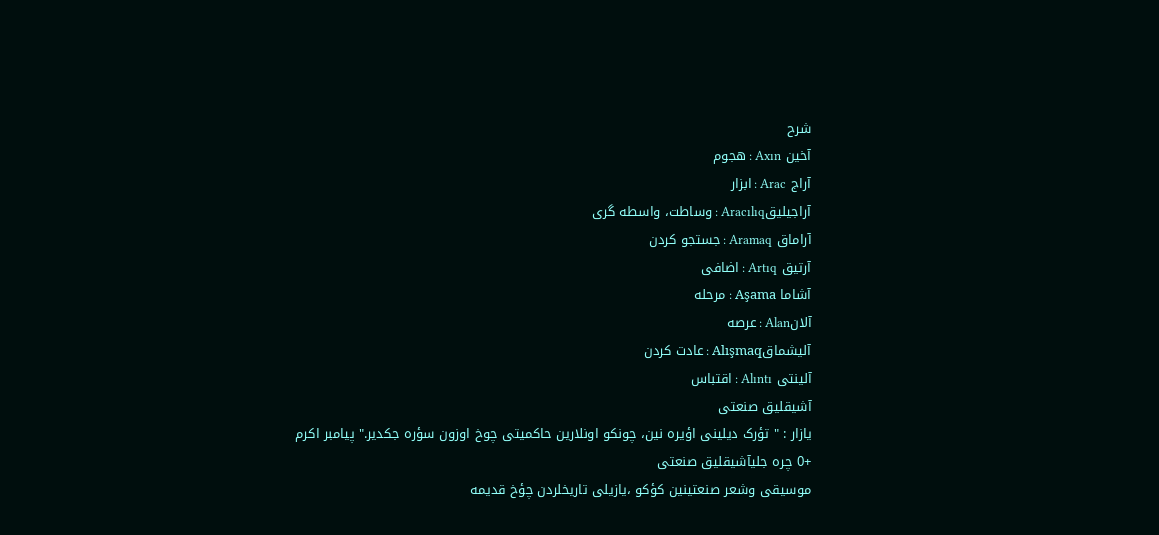شرح
آخین Axın : هجوم
آراج Arac : ابزار
آراجیلیقAracılıq : وساطت، واسطه گری
آراماق Aramaq : جستجو کردن
آرتیق Artıq : اضافی
آشاما Aşama : مرحله
آلانAlan : عرصه
آلیشماقAlışmaq : عادت کردن
آلینتی Alıntı : اقتباس
آشیقلیق صنعتی
یازار : " تؤرک دیلینی اؤیره نین، چونکو اونلارین حاکمیتی چوخ اوزون سؤره جکدیر." پیامبر اکرم
+0 چره جلیآشیقلیق صنعتی
موسیقی وشعر صنعتینین کؤکو ،یازیلی تاریخلردن چؤخ قدیمه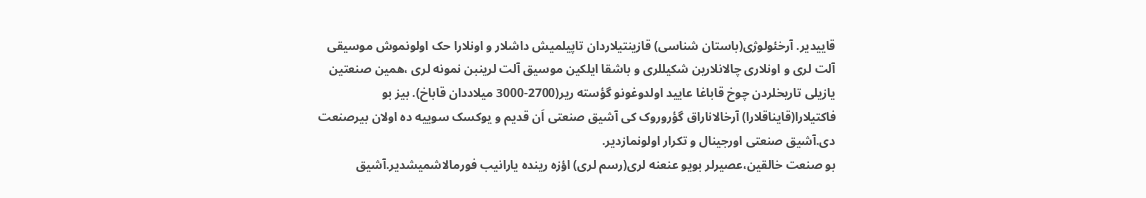قاییدیر. آرخئولوژی(باستان شناسی) قازینتیلاردان تاپیلمیش داشلار و اونلارا حک اولونموش موسیقی آلت لری و اونلاری چالانلارین شکیللری و باشقا ایلکین موسیق آلت لرینبن نمونه لری ،همین صنعتین یازیلی تاریخلردن چوخ قاباغا عایید اولدوغونو گؤسته ریر(2700-3000 میلاددان قاباخ). بیز بو فاکتیلارا(قایناقلارا) آرخالاناراق گؤروروک کی آشیق صنعتی اَن قدیم و یوکسک سوییه ده اولان بیرصنعت دی.آشیق صنعتی اورجینال و تکرار اولونمازدیر.
بو صنعت خالقین،عصیرلر بویو عنعنه لری(رسم لری) اؤزه رینده یارانیب فورمالاشمیشدیر.آشیق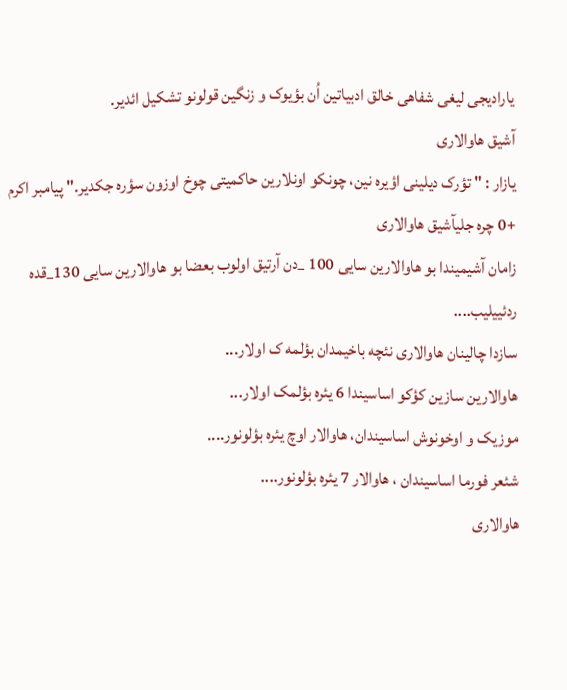یارادیجی لیغی شفاهی خالق ادبیاتین اُن بؤیوک و زنگین قولونو تشکیل ائدیر.
آشیق هاوالاری
یازار : " تؤرک دیلینی اؤیره نین، چونکو اونلارین حاکمیتی چوخ اوزون سؤره جکدیر." پیامبر اکرم
+0 چره جلیآشیق هاوالاری
زامان آشیمیندا بو هاوالارین سایی 100 _دن آرتیق اولوب بعضا بو هاوالارین سایی 130_قده ردئییلیب....
سازدا چالینان هاوالاری نئچه باخیمدان بؤلمه ک اولار...
هاوالارین سازین کؤکو اساسیندا 6 یئره بؤلمک اولار...
موزیک و اوخونوش اساسیندان، هاوالار اوچ یئره بؤلونور....
شئعر فورما اساسیندان ، هاوالار 7 یئره بؤلونور....
هاوالاری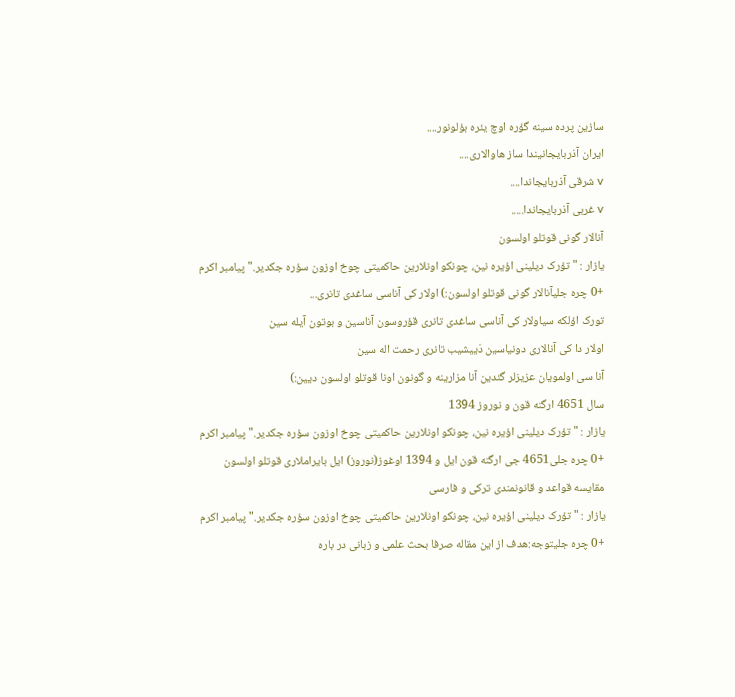سازین پرده سینه گؤره اوچ یئره بؤلونور....
ایران آذربایجانیندا ساز هاوالاری....
v شرقی آذربایجاندا....
v غربی آذربایجاندا.....
آنالار گونی قوتلو اولسون
یازار : " تؤرک دیلینی اؤیره نین، چونکو اونلارین حاکمیتی چوخ اوزون سؤره جکدیر." پیامبر اکرم
+0 چره جلیآنالار گونی قوتلو اولسون:) اولار کی آناسی ساغدی تانری...
تورک اؤلکه سیاولار کی آناسی ساغدی تانری قؤروسون آناسین و بوتون آیله سین
اولار دا کی آنالاری دونیاسین دَییشیب تانری رحمت اله سین
آنا سی اولمویان عزیزلر گئدین آنا مزارینه و گونون اونا قوتلو اولسون دیین:)
سال 4651 ارگنه قون و نوروز 1394
یازار : " تؤرک دیلینی اؤیره نین، چونکو اونلارین حاکمیتی چوخ اوزون سؤره جکدیر." پیامبر اکرم
+0 چره جلی4651 جی ارگنه قون ایل و 1394 اوغوز(نوروز) ایل بایراملاری قوتلو اولسون
مقایسه قواعد و قانونمندی ترکی و فارسی
یازار : " تؤرک دیلینی اؤیره نین، چونکو اونلارین حاکمیتی چوخ اوزون سؤره جکدیر." پیامبر اکرم
+0 چره جلیتوجه:هدف از این مقاله صرفا بحث علمی و زبانی در باره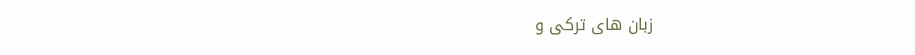زبان های ترکی و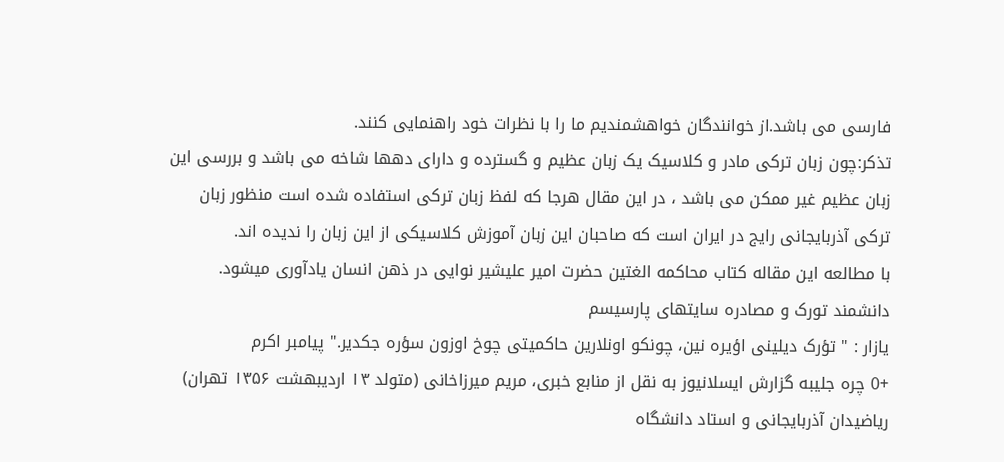فارسی می باشد.از خوانندگان خواهشمندیم ما را با نظرات خود راهنمایی کنند.
تذکر:چون زبان ترکی مادر و کلاسیک یک زبان عظیم و گسترده و دارای دهها شاخه می باشد و بررسی این زبان عظیم غیر ممکن می باشد ، در این مقال هرجا که لفظ زبان ترکی استفاده شده است منظور زبان ترکی آذربایجانی رایج در ایران است که صاحبان این زبان آموزش کلاسیکی از این زبان را ندیده اند.
با مطالعه این مقاله کتاب محاکمه الغتین حضرت امیر علیشیر نوایی در ذهن انسان یادآوری میشود.
دانشمند تورک و مصادره سایتهای پارسیسم
یازار : " تؤرک دیلینی اؤیره نین، چونکو اونلارین حاکمیتی چوخ اوزون سؤره جکدیر." پیامبر اکرم
+0 چره جلیبه گزارش ایسلانیوز به نقل از منابع خبری، مریم میرزاخانی (متولد ۱۳ اردیبهشت ۱۳۵۶ تهران) ریاضیدان آذربایجانی و استاد دانشگاه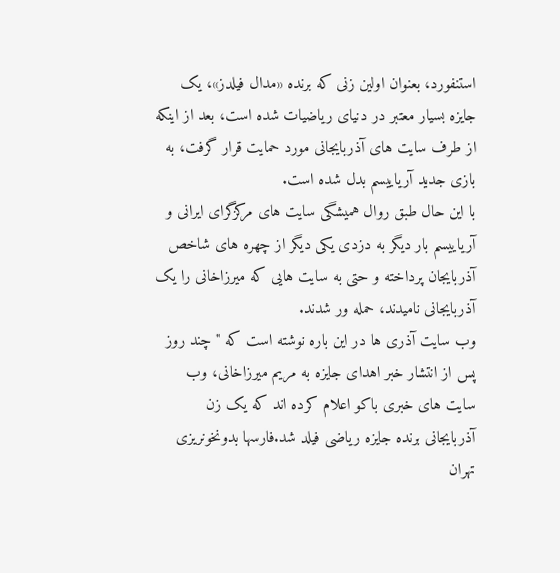استنفورد، بعنوان اولین زنی که برنده «مدال فیلدز»، یک جایزه بسیار معتبر در دنیای ریاضیات شده است، بعد از اینکه از طرف سایت های آذربایجانی مورد حمایت قرار گرفت، به بازی جدید آریاییسم بدل شده است.
با این حال طبق روال همیشگی سایت های مرکزگرای ایرانی و آریاییسم بار دیگر به دزدی یکی دیگر از چهره های شاخص آذربایجان پرداخته و حتی به سایت هایی که میرزاخانی را یک آذربایجانی نامیدند، حمله ور شدند.
وب سایت آذری ها در این باره نوشته است که "چند روز پس از انتشار خبر اهدای جایزه به مریم میرزاخانی، وب سایت های خبری باکو اعلام کرده اند که یک زن آذربایجانی برنده جایزه ریاضی فیلد شد.فارسها بدونخونریزی تهران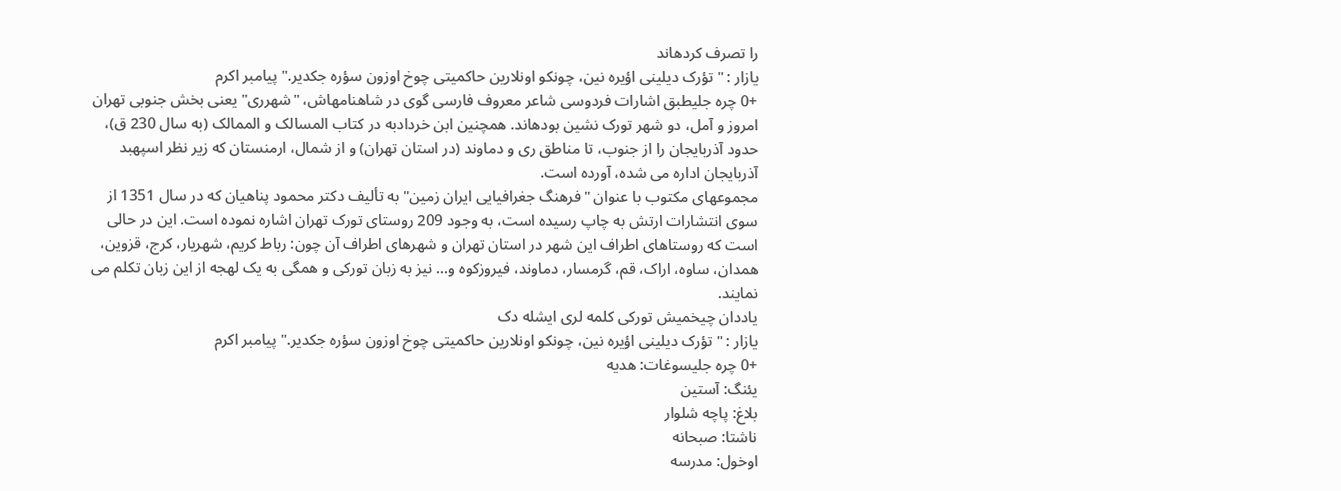را تصرف کردهاند
یازار : " تؤرک دیلینی اؤیره نین، چونکو اونلارین حاکمیتی چوخ اوزون سؤره جکدیر." پیامبر اکرم
+0 چره جلیطبق اشارات فردوسی شاعر معروف فارسی گوی در شاهنامهاش، "شهرری" یعنی بخش جنوبی تهران امروز و آمل، دو شهر تورک نشین بودهاند. همچنین ابن خردادبه در کتاب المسالک و الممالک (به سال 230 ق)، حدود آذربایجان را از جنوب، تا مناطق ری و دماوند (در استان تهران) و از شمال، ارمنستان که زیر نظر اسپهبد آذربایجان اداره می شده، آورده است.
مجموعهای مکتوب با عنوان "فرهنگ جغرافیایی ایران زمین" به تألیف دکتر محمود پناهیان که در سال 1351 از سوی انتشارات ارتش به چاپ رسیده است، به وجود 209 روستای تورک تهران اشاره نموده است. این در حالی است که روستاهای اطراف این شهر در استان تهران و شهرهای اطراف آن چون: رباط کریم، شهریار، کرج، قزوین، همدان، ساوه، اراک، قم، گرمسار، دماوند، فیروزکوه و... نیز به زبان تورکی و همگی به یک لهجه از این زبان تکلم می نمایند.
یاددان چیخمیش تورکی کلمه لری ایشله دک
یازار : " تؤرک دیلینی اؤیره نین، چونکو اونلارین حاکمیتی چوخ اوزون سؤره جکدیر." پیامبر اکرم
+0 چره جلیسوغات: هدیه
یئنگ: آستین
بلاغ: پاچه شلوار
ناشتا: صبحانه
اوخول: مدرسه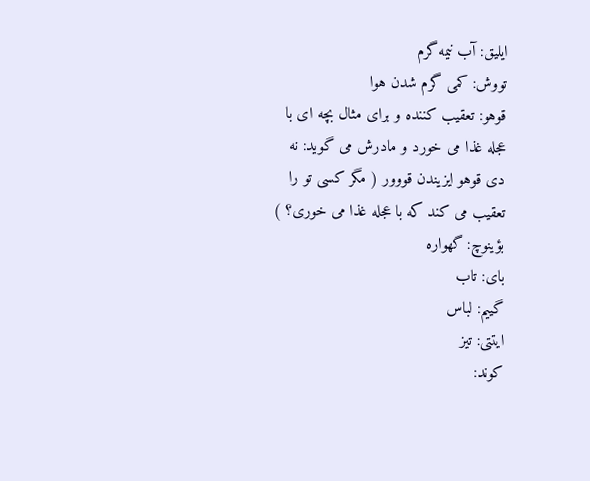ایلیق: آب نیمه گرم
تووش: کمی گرم شدن هوا
قوهو: تعقیب کننده و برای مثال بچه ای با عجله غذا می خورد و مادرش می گوید: نه دی قوهو ایزیندن قووور ( مگر کسی تو را تعقیب می کند که با عجله غذا می خوری؟ )
بؤینوچ: گهواره
بای: تاب
گییم: لباس
ایتتی: تیز
کوند: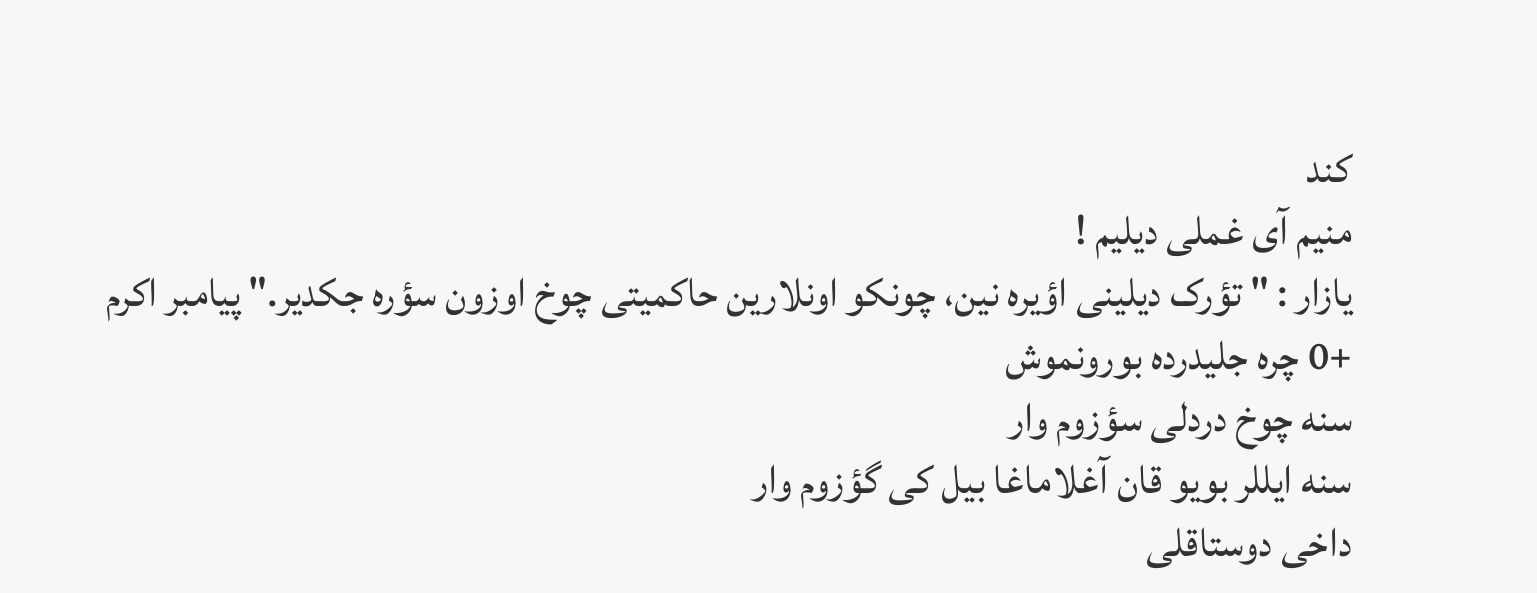کند
منیم آی غملی دیلیم !
یازار : " تؤرک دیلینی اؤیره نین، چونکو اونلارین حاکمیتی چوخ اوزون سؤره جکدیر." پیامبر اکرم
+0 چره جلیدرده بورونموش
سنه چوخ دردلی سؤزوم وار
سنه ایللر بویو قان آغلاماغا بیل کی گؤزوم وار
داخی دوستاقلی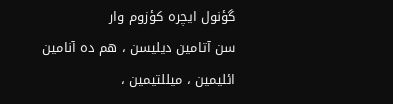گؤنول ایچره کؤزوم وار
سن آتامین دیلیسن ، هم ده آنامین
ائلیمین ، میللتیمین ،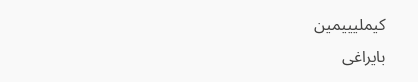کیملیییمین
بایراغی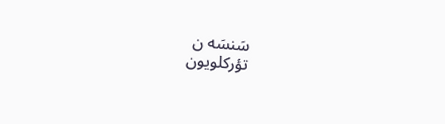سَنسَه ن
تؤرکلویون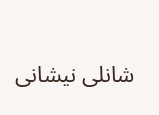شانلی نیشانی